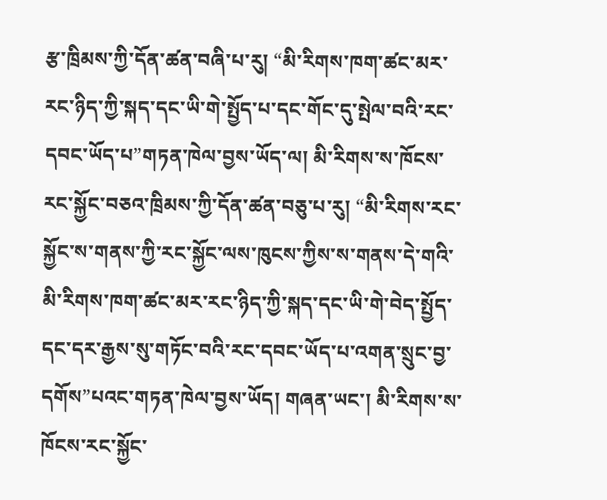རྩ་ཁྲིམས་ཀྱི་དོན་ཚན་བཞི་པ་རུ། “མི་རིགས་ཁག་ཚང་མར་རང་ཉིད་ཀྱི་སྐད་དང་ཡི་གེ་སྤྱོད་པ་དང་གོང་དུ་སྤེལ་བའི་རང་དབང་ཡོད་པ”གཏན་ཁེལ་བྱས་ཡོད་ལ། མི་རིགས་ས་ཁོངས་རང་སྐྱོང་བཅའ་ཁྲིམས་ཀྱི་དོན་ཚན་བཅུ་པ་རུ། “མི་རིགས་རང་སྐྱོང་ས་གནས་ཀྱི་རང་སྐྱོང་ལས་ཁུངས་ཀྱིས་ས་གནས་དེ་གའི་མི་རིགས་ཁག་ཚང་མར་རང་ཉིད་ཀྱི་སྐད་དང་ཡི་གེ་བེད་སྤྱོད་དང་དར་རྒྱས་སུ་གཏོང་བའི་རང་དབང་ཡོད་པ་འགན་སྲུང་བྱ་དགོས”པའང་གཏན་ཁེལ་བྱས་ཡོད། གཞན་ཡང་། མི་རིགས་ས་ཁོངས་རང་སྐྱོང་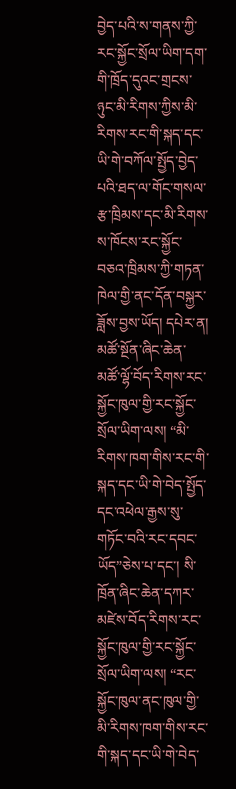བྱེད་པའི་ས་གནས་ཀྱི་རང་སྐྱོང་སྲོལ་ཡིག་དག་གི་ཁྲོད་དུའང་གྲངས་ཉུང་མི་རིགས་ཀྱིས་མི་རིགས་རང་གི་སྐད་དང་ཡི་གེ་བཀོལ་སྤྱོད་བྱེད་པའི་ཐད་ལ་གོང་གསལ་རྩ་ཁྲིམས་དང་མི་རིགས་ས་ཁོངས་རང་སྐྱོང་བཅའ་ཁྲིམས་ཀྱི་གཏན་ཁེལ་གྱི་ནང་དོན་བསྐྱར་ཟློས་བྱས་ཡོད། དཔེར་ན། མཚོ་སྔོན་ཞིང་ཆེན་མཚོ་ལྷོ་བོད་རིགས་རང་སྐྱོང་ཁུལ་གྱི་རང་སྐྱོང་སྲོལ་ཡིག་ལས། “མི་རིགས་ཁག་གིས་རང་གི་སྐད་དང་ཡི་གེ་བེད་སྤྱོད་དང་འཕེལ་རྒྱས་སུ་གཏོང་བའི་རང་དབང་ཡོད”ཅེས་པ་དང་། སི་ཁྲོན་ཞིང་ཆེན་དཀར་མཛེས་བོད་རིགས་རང་སྐྱོང་ཁུལ་གྱི་རང་སྐྱོང་སྲོལ་ཡིག་ལས། “རང་སྐྱོང་ཁུལ་ནང་ཁུལ་གྱི་མི་རིགས་ཁག་གིས་རང་གི་སྐད་དང་ཡི་གེ་བེད་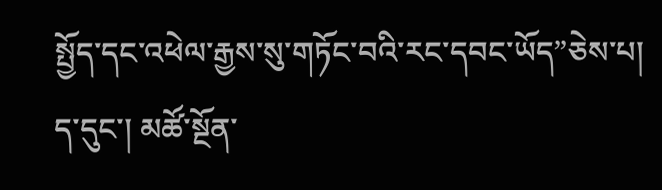སྤྱོད་དང་འཕེལ་རྒྱས་སུ་གཏོང་བའི་རང་དབང་ཡོད”ཅེས་པ། ད་དུང་། མཚོ་སྔོན་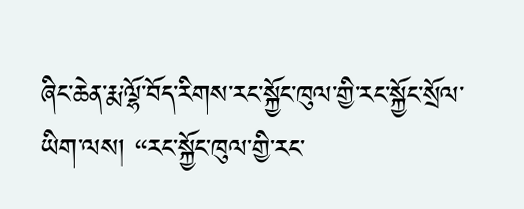ཞིང་ཆེན་རྨ་ལྷོ་བོད་རིགས་རང་སྐྱོང་ཁུལ་གྱི་རང་སྐྱོང་སྲོལ་ཡིག་ལས། “རང་སྐྱོང་ཁུལ་གྱི་རང་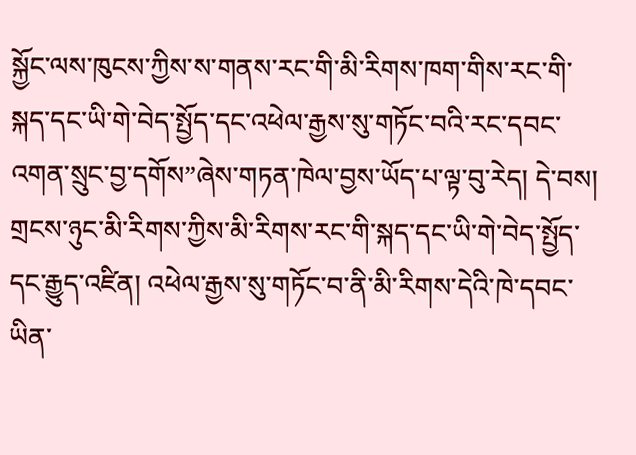སྐྱོང་ལས་ཁུངས་ཀྱིས་ས་གནས་རང་གི་མི་རིགས་ཁག་གིས་རང་གི་སྐད་དང་ཡི་གེ་བེད་སྤྱོད་དང་འཕེལ་རྒྱས་སུ་གཏོང་བའི་རང་དབང་འགན་སྲུང་བྱ་དགོས”ཞེས་གཏན་ཁེལ་བྱས་ཡོད་པ་ལྟ་བུ་རེད། དེ་བས། གྲངས་ཉུང་མི་རིགས་ཀྱིས་མི་རིགས་རང་གི་སྐད་དང་ཡི་གེ་བེད་སྤྱོད་དང་རྒྱུད་འཛིན། འཕེལ་རྒྱས་སུ་གཏོང་བ་ནི་མི་རིགས་དེའི་ཁེ་དབང་ཡིན་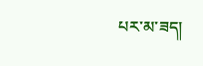པར་མ་ཟད།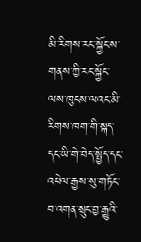མི་རིགས་རང་སྐྱོང་ས་གནས་ཀྱི་རང་སྐྱོང་ལས་ཁུངས་ལའང་མི་རིགས་ཁག་གི་སྐད་དང་ཡི་གེ་བེད་སྤྱོད་དང་འཕེལ་རྒྱས་སུ་གཏོང་བ་འགན་སྲུང་བྱ་རྒྱུའི་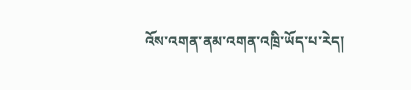འོས་འགན་ནམ་འགན་འཁྲི་ཡོད་པ་རེད།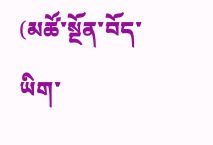(མཚོ་སྔོན་བོད་ཡིག་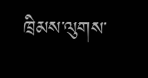ཁྲིམས་ལུགས་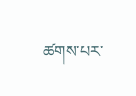ཚགས་པར་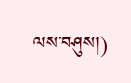ལས་བཤུས།)